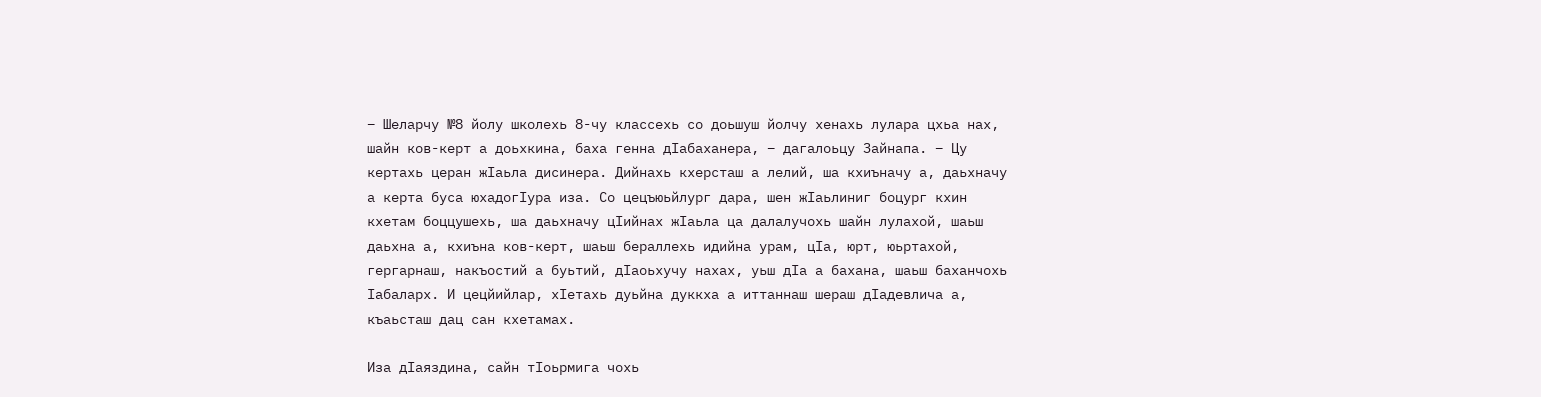– Шеларчу №8 йолу школехь 8-чу классехь со доьшуш йолчу хенахь лулара цхьа нах, шайн ков-керт а доьхкина, баха генна дIабаханера, – дагалоьцу Зайнапа. – Цу кертахь церан жIаьла дисинера. Дийнахь кхерсташ а лелий, ша кхиъначу а, даьхначу а керта буса юхадогIура иза. Со цецъюьйлург дара, шен жIаьлиниг боцург кхин кхетам боццушехь, ша даьхначу цIийнах жIаьла ца далалучохь шайн лулахой, шаьш даьхна а, кхиъна ков-керт, шаьш бераллехь идийна урам, цIа, юрт, юьртахой, гергарнаш, накъостий а буьтий, дIаоьхучу нахах, уьш дIа а бахана, шаьш баханчохь Iабаларх. И цецйийлар, хIетахь дуьйна дуккха а иттаннаш шераш дIадевлича а, къаьсташ дац сан кхетамах.

Иза дIаяздина, сайн тIоьрмига чохь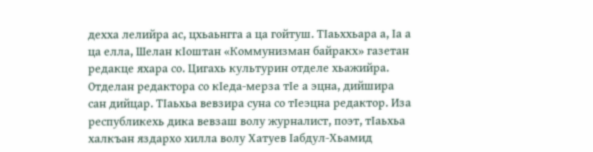дехха лелийра ас, цхьаьнгга а ца гойтуш. ТIаьххьара а, Iа а ца елла, Шелан кIоштан «Коммунизман байракх» газетан редакце яхара со. Цигахь культурин отделе хьажийра. Отделан редактора со кIеда-мерза тIе а эцна, дийшира сан дийцар. ТIаьхьа вевзира суна со тIеэцна редактор. Иза республикехь дика вевзаш волу журналист, поэт, тIаьхьа халкъан яздархо хилла волу Хатуев Iабдул-Хьамид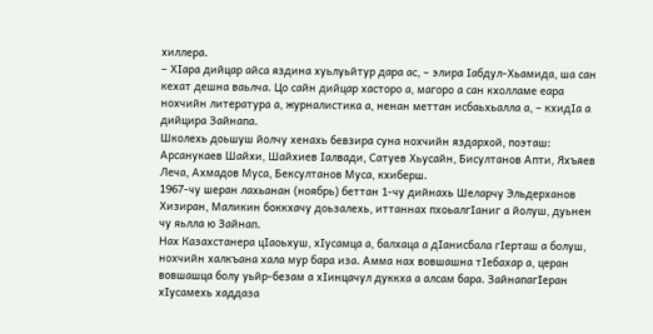хиллера.
– ХIара дийцар айса яздина хуьлуьйтур дара ас, – элира Iабдул-Хьамида, ша сан кехат дешна ваьлча. Цо сайн дийцар хасторо а, магоро а сан кхолламе еара нохчийн литература а, журналистика а, ненан меттан исбаьхьалла а, – кхидIа а дийцира Зайнапа.
Школехь доьшуш йолчу хенахь бевзира суна нохчийн яздархой, поэташ: Арсанукаев Шайхи, Шайхиев Iалвади, Сатуев Хьусайн, Бисултанов Апти, Яхъяев Леча, Ахмадов Муса, Бексултанов Муса, кхиберш.
1967-чу шеран лахьанан (ноябрь) беттан 1-чу дийнахь Шеларчу Эльдерханов Хизиран, Маликин боккхачу доьзалехь, иттаннах пхоьалгIаниг а йолуш, дуьнен чу яьлла ю Зайнап.
Нах Казахстанера цIаоьхуш, хIусамца а, балхаца а дIанисбала гIерташ а болуш, нохчийн халкъана хала мур бара иза. Амма нах вовшашна тIебахар а, церан вовшашца болу уьйр-безам а хIинцачул дуккха а алсам бара. ЗайнапагIеран хIусамехь хаддаза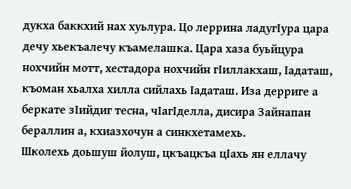дукха баккхий нах хуьлура. Цо леррина ладугIура цара дечу хьекъалечу къамелашка. Цара хаза буьйцура нохчийн мотт, хестадора нохчийн гIиллакхаш, Iадаташ, къоман хьалха хилла сийлахь Iадаташ. Иза дерриге а беркате зIийдиг тесна, чIагIделла, дисира Зайнапан бераллин а, кхиазхочун а синкхетамехь.
Школехь доьшуш йолуш, цкъацкъа цIахь ян еллачу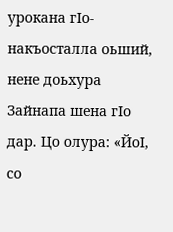урокана гIо-накъосталла оьший, нене доьхура Зайнапа шена гIо дар. Цо олура: «ЙоI, со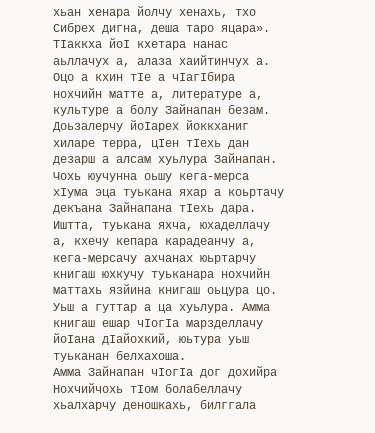хьан хенара йолчу хенахь, тхо Сибрех дигна, деша таро яцара». ТIаккха йоI кхетара нанас аьллачух а, алаза хаийтинчух а. Оцо а кхин тIе а чIагIбира нохчийн матте а, литературе а, культуре а болу Зайнапан безам.
Доьзалерчу йоIарех йоккханиг хиларе терра, цIен тIехь дан дезарш а алсам хуьлура Зайнапан. Чохь юучунна оьшу кега-мерса хIума эца туькана яхар а коьртачу декъана Зайнапана тIехь дара.
Иштта, туькана яхча, юхаделлачу а, кхечу кепара карадеанчу а, кега-мерсачу ахчанах юьртарчу книгаш юхкучу туьканара нохчийн маттахь язйина книгаш оьцура цо. Уьш а гуттар а ца хуьлура. Амма книгаш ешар чIогIа марзделлачу йоIана дIайохкий, юьтура уьш туьканан белхахоша.
Амма Зайнапан чIогIа дог дохийра Нохчийчохь тIом болабеллачу хьалхарчу деношкахь, билггала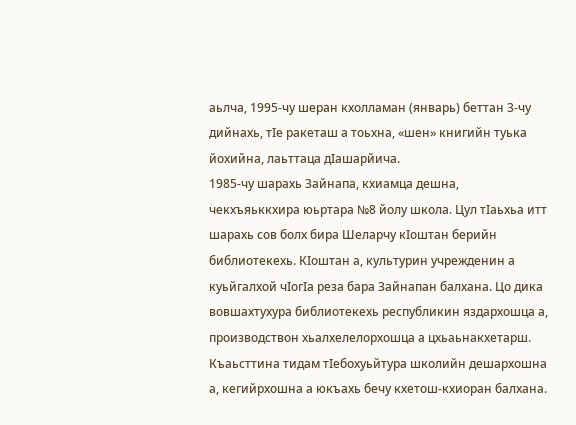аьлча, 1995-чу шеран кхолламан (январь) беттан 3-чу дийнахь, тIе ракеташ а тоьхна, «шен» книгийн туька йохийна, лаьттаца дIашарйича.
1985-чу шарахь Зайнапа, кхиамца дешна, чекхъяьккхира юьртара №8 йолу школа. Цул тIаьхьа итт шарахь сов болх бира Шеларчу кIоштан берийн библиотекехь. КIоштан а, культурин учрежденин а куьйгалхой чIогIа реза бара Зайнапан балхана. Цо дика вовшахтухура библиотекехь республикин яздархошца а, производствон хьалхелелорхошца а цхьаьнакхетарш. Къаьсттина тидам тIебохуьйтура школийн дешархошна а, кегийрхошна а юкъахь бечу кхетош-кхиоран балхана.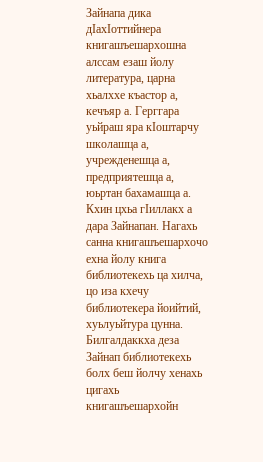Зайнапа дика дIахIоттийнера книгашъешархошна алссам езаш йолу литература, царна хьалххе къастор а, кечъяр а. Герггара уьйраш яра кIоштарчу школашца а, учрежденешца а, предприятешца а, юьртан бахамашца а.
Кхин цхьа гIиллакх а дара Зайнапан. Нагахь санна книгашъешархочо ехна йолу книга библиотекехь ца хилча, цо иза кхечу библиотекера йоийтий, хуьлуьйтура цунна. Билгалдаккха деза Зайнап библиотекехь болх беш йолчу хенахь цигахь книгашъешархойн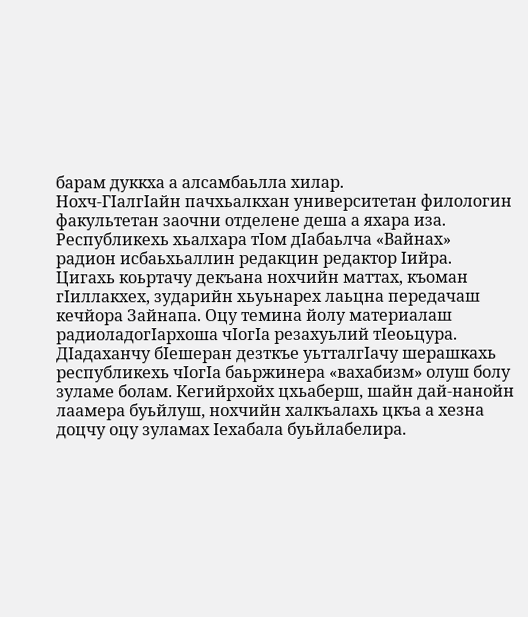барам дуккха а алсамбаьлла хилар.
Нохч-ГIалгIайн пачхьалкхан университетан филологин факультетан заочни отделене деша а яхара иза. Республикехь хьалхара тIом дIабаьлча «Вайнах» радион исбаьхьаллин редакцин редактор Iийра. Цигахь коьртачу декъана нохчийн маттах, къоман гIиллакхех, зударийн хьуьнарех лаьцна передачаш кечйора Зайнапа. Оцу темина йолу материалаш радиоладогIархоша чIогIа резахуьлий тIеоьцура.
ДIадаханчу бIешеран дезткъе уьтталгIачу шерашкахь республикехь чIогIа баьржинера «вахабизм» олуш болу зуламе болам. Кегийрхойх цхьаберш, шайн дай-нанойн лаамера буьйлуш, нохчийн халкъалахь цкъа а хезна доцчу оцу зуламах Iехабала буьйлабелира.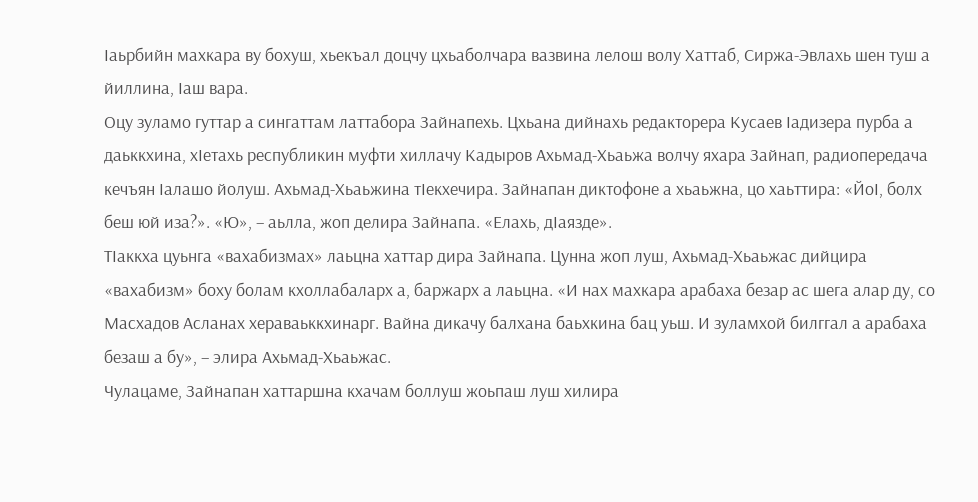Iаьрбийн махкара ву бохуш, хьекъал доцчу цхьаболчара вазвина лелош волу Хаттаб, Сиржа-Эвлахь шен туш а йиллина, Iаш вара.
Оцу зуламо гуттар а сингаттам латтабора Зайнапехь. Цхьана дийнахь редакторера Кусаев Iадизера пурба а даьккхина, хIетахь республикин муфти хиллачу Кадыров Ахьмад-Хьаьжа волчу яхара Зайнап, радиопередача кечъян Iалашо йолуш. Ахьмад-Хьаьжина тIекхечира. Зайнапан диктофоне а хьаьжна, цо хаьттира: «ЙоI, болх беш юй иза?». «Ю», – аьлла, жоп делира Зайнапа. «Елахь, дIаязде».
ТIаккха цуьнга «вахабизмах» лаьцна хаттар дира Зайнапа. Цунна жоп луш, Ахьмад-Хьаьжас дийцира «вахабизм» боху болам кхоллабаларх а, баржарх а лаьцна. «И нах махкара арабаха безар ас шега алар ду, со Масхадов Асланах хераваьккхинарг. Вайна дикачу балхана баьхкина бац уьш. И зуламхой билггал а арабаха безаш а бу», – элира Ахьмад-Хьаьжас.
Чулацаме, Зайнапан хаттаршна кхачам боллуш жоьпаш луш хилира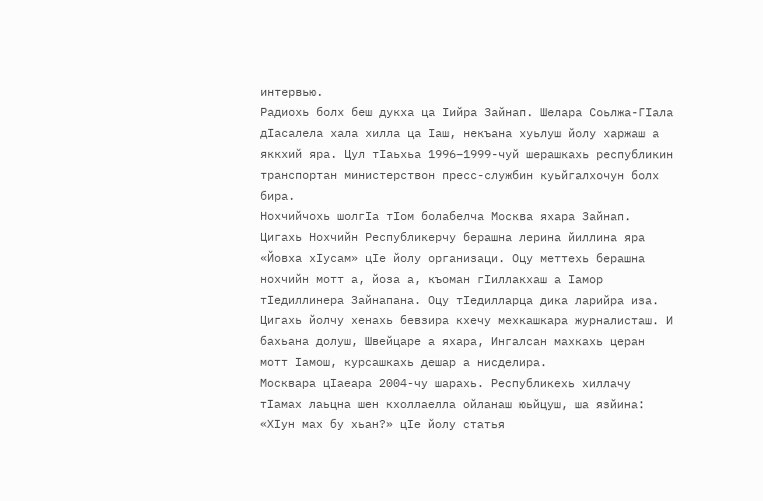интервью.
Радиохь болх беш дукха ца Iийра Зайнап. Шелара Соьлжа-ГIала дIасалела хала хилла ца Iаш, некъана хуьлуш йолу харжаш а яккхий яра. Цул тIаьхьа 1996–1999-чуй шерашкахь республикин транспортан министерствон пресс-службин куьйгалхочун болх бира.
Нохчийчохь шолгIа тIом болабелча Москва яхара Зайнап. Цигахь Нохчийн Республикерчу берашна лерина йиллина яра «Йовха хIусам» цIе йолу организаци. Оцу меттехь берашна нохчийн мотт а, йоза а, къоман гIиллакхаш а Iамор тIедиллинера Зайнапана. Оцу тIедилларца дика ларийра иза. Цигахь йолчу хенахь бевзира кхечу мехкашкара журналисташ. И бахьана долуш, Швейцаре а яхара, Ингалсан махкахь церан мотт Iамош, курсашкахь дешар а нисделира.
Москвара цIаеара 2004-чу шарахь. Республикехь хиллачу тIамах лаьцна шен кхоллаелла ойланаш юьйцуш, ша язйина: «ХIун мах бу хьан?» цIе йолу статья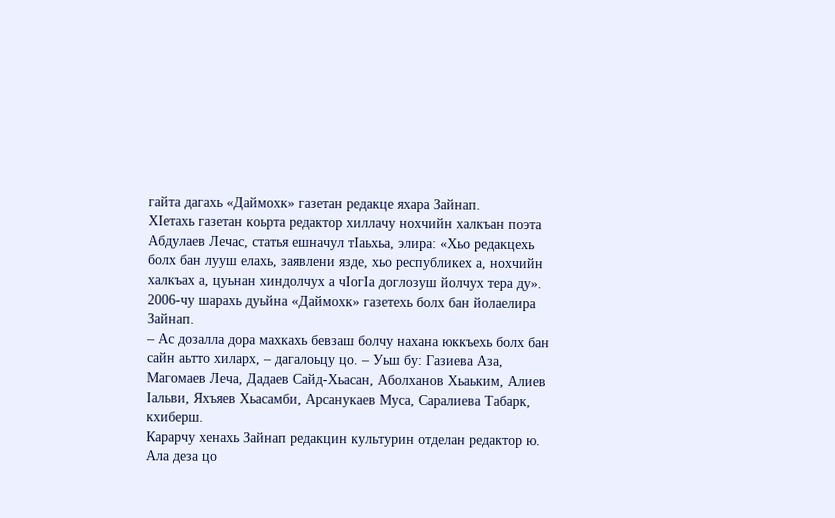гайта дагахь «Даймохк» газетан редакце яхара Зайнап.
ХIетахь газетан коьрта редактор хиллачу нохчийн халкъан поэта Абдулаев Лечас, статья ешначул тIаьхьа, элира: «Хьо редакцехь болх бан лууш елахь, заявлени язде, хьо республикех а, нохчийн халкъах а, цуьнан хиндолчух а чIогIа доглозуш йолчух тера ду».
2006-чу шарахь дуьйна «Даймохк» газетехь болх бан йолаелира Зайнап.
– Ас дозалла дора махкахь бевзаш болчу нахана юккъехь болх бан сайн аьтто хиларх, – дагалоьцу цо. – Уьш бу: Газиева Аза, Магомаев Леча, Дадаев Сайд-Хьасан, Аболханов Хьаьким, Алиев Iальви, Яхъяев Хьасамби, Арсанукаев Муса, Саралиева Табарк, кхиберш.
Карарчу хенахь Зайнап редакцин культурин отделан редактор ю. Ала деза цо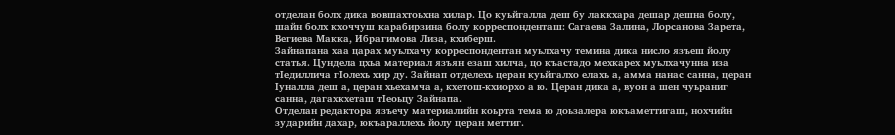отделан болх дика вовшахтоьхна хилар. Цо куьйгалла деш бу лаккхара дешар дешна болу, шайн болх кхоччуш карабирзина болу корреспонденташ: Сагаева Залина, Лорсанова Зарета, Вегиева Макка, Ибрагимова Лиза, кхиберш.
Зайнапана хаа царах муьлхачу корреспондентан муьлхачу темина дика нисло язъеш йолу статья. Цундела цхьа материал язъян езаш хилча, цо къастадо мехкарех муьлхачунна иза тIедиллича гIолехь хир ду. Зайнап отделехь церан куьйгалхо елахь а, амма нанас санна, церан Iуналла деш а, церан хьехамча а, кхетош-кхиорхо а ю. Церан дика а, вуон а шен чуьраниг санна, дагахкхеташ тIеоьцу Зайнапа.
Отделан редактора язъечу материалийн коьрта тема ю доьзалера юкъаметтигаш, нохчийн зударийн дахар, юкъараллехь йолу церан меттиг.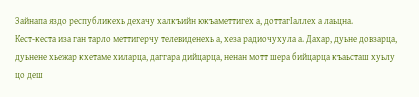Зайнапа яздо республикехь дехачу халкъийн юкъаметтигех а, доттагIаллех а лаьцна.
Кест-кеста иза ган тарло меттигерчу телевиденехь а, хеза радиочухула а. Дахар, дуьне довзарца, дуьнене хьежар кхетаме хиларца, даггара дийцарца, ненан мотт шера бийцарца къаьсташ хуьлу цо деш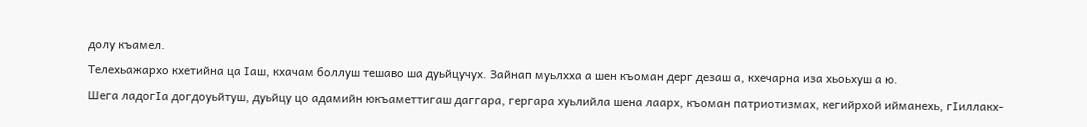долу къамел.
Телехьажархо кхетийна ца Iаш, кхачам боллуш тешаво ша дуьйцучух. Зайнап муьлхха а шен къоман дерг дезаш а, кхечарна иза хьоьхуш а ю.
Шега ладогIа догдоуьйтуш, дуьйцу цо адамийн юкъаметтигаш даггара, гергара хуьлийла шена лаарх, къоман патриотизмах, кегийрхой ийманехь, гIиллакх-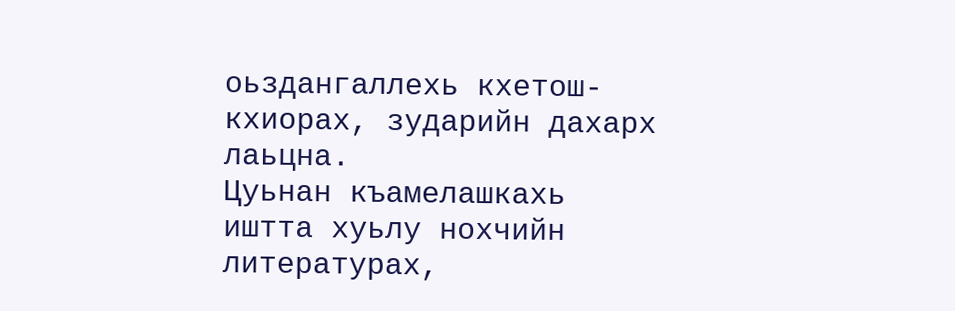оьздангаллехь кхетош-кхиорах, зударийн дахарх лаьцна.
Цуьнан къамелашкахь иштта хуьлу нохчийн литературах,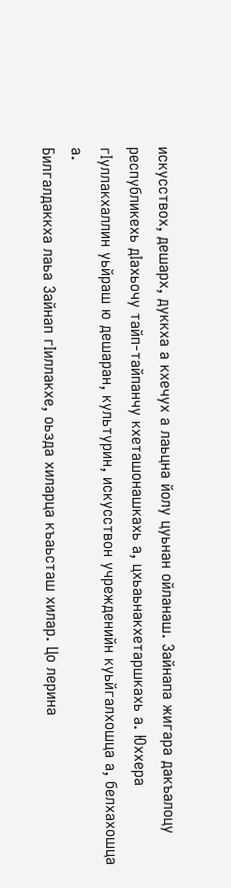искусствох, дешарх, дуккха а кхечух а лаьцна йолу цуьнан ойланаш. Зайнапа жигара дакъалоцу республикехь дIахьочу тайп-тайпанчу кхеташонашкахь а, цхьаьнакхетаршкахь а. Юххера гIуллакхаллин уьйраш ю дешаран, культурин, искусствон учрежденийн куьйгалхошца а, белхахошца а.
Билгалдаккха лаьа Зайнап гIиллакхе, оьзда хиларца къаьсташ хилар. Цо лерина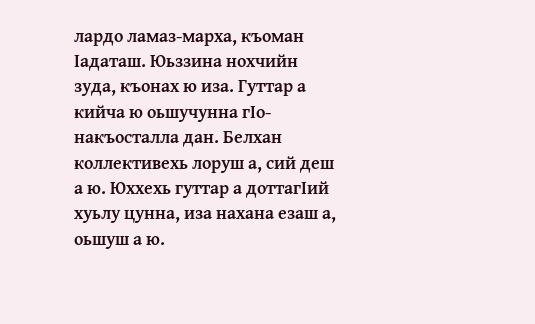лардо ламаз-марха, къоман Iадаташ. Юьззина нохчийн зуда, къонах ю иза. Гуттар а кийча ю оьшучунна гIо-накъосталла дан. Белхан коллективехь лоруш а, сий деш а ю. Юххехь гуттар а доттагIий хуьлу цунна, иза нахана езаш а, оьшуш а ю.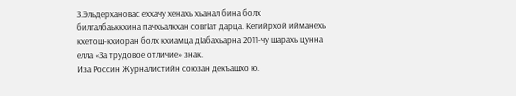З.Эльдерхановас еххачу хенахь хьанал бина болх билгалбаьккхина пачхьалкхан совгIат дарца. Кегийрхой ийманехь кхетош-кхиоран болх кхиамца дIабахьарна 2011-чу шарахь цунна елла «За трудовое отличие» знак.
Иза Россин Журналистийн союзан декъашхо ю.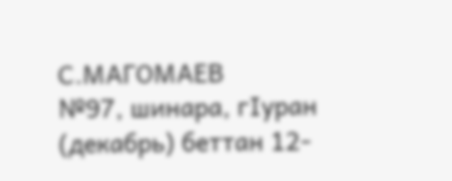С.МАГОМАЕВ
№97, шинара, гIуран (декабрь) беттан 12-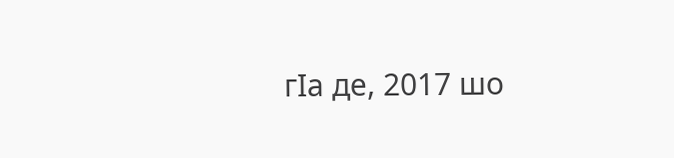гIа де, 2017 шо